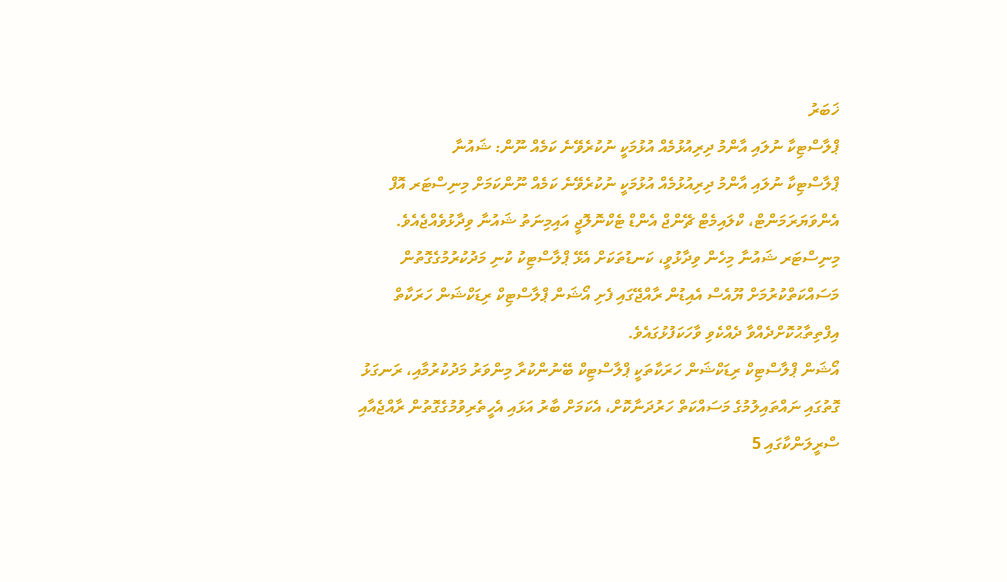ޚަބަރު
ޕްލާސްޓިކާ ނުލައި އާންމު ދިރިއުޅުމެއް އުޅުމަކީ ނުކުރެވޭނެ ކަމެއް ނޫން: ޝައުނާ
ޕްލާސްޓިކާ ނުލައި އާންމު ދިރިއުޅުމެއް އުޅުމަކީ ނުކުރެވޭނެ ކަމެއް ނޫންކަމަށް މިނިސްޓަރ އޮފް އެންވަޔަރަމަންޓް، ކްލައިމެޓް ޗޭންޖް އެންޑް ޓެކްނޮލޮޖީ އައިމިނަތު ޝައުނާ ވިދާޅުވެއްޖެއެވެ.
މިނިސްޓަރ ޝައުނާ މިހެން ވިދާޅުވީ، ކަނޑުތަކަށް އެޅޭ ޕްލާސްޓިކު ކުނި މަދުކުރުމުގެގޮތުން މަސައްކަތްކުރުމަށް ޔޫއެސް އެއިޑުން ރާއްޖޭގައި ފެށި އޯޝަން ޕްލާސްޓިކް ރިޑަކްޝަން ހަރަކާތް އިފްތިތާޙުކޮށްދެއްވާ ދެއްކެވި ވާހަކަފުޅުގައެވެ.
އޯޝަން ޕްލާސްޓިކް ރިޑަކްޝަން ހަރަކާތަކީ ޕްލާސްޓިކް ބޭނުންކުރާ މިންވަރު މަދުކުރުމާއި، ރަނގަޅު ގޮތުގައި ނައްތައިލުމުގެ މަސައްކަތް ހަރުދަނާކޮށް، އެކަމަށް ބާރު އަޅައި އެހީތެރިވުމުގެގޮތުން ރާއްޖެއާއި ސްރީލަންކާގައި 5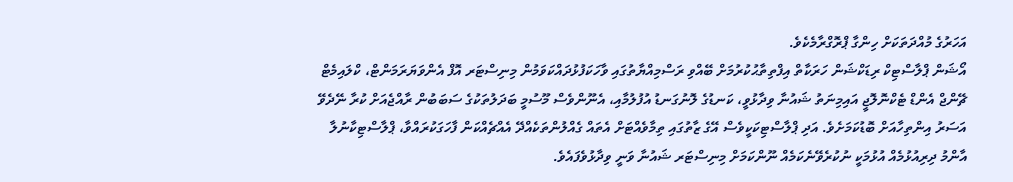އަހަރުގެ މުއްދަތަކަށް ހިންގާ ޕްރޮގްރާމެކެވެ.
އޯޝަން ޕްލާސްޓިކް ރިޑަކްޝަން ހަރަކާތް އިފްތިތާޙުކުރުމަށް ބޭއްވި ރަސްމިއްޔާތުގައި ވާހަކަފުޅުދައްކަވަމުން މިނިސްޓަރ އޮފް އެންވަޔަރަމަންޓް، ކްލައިމެޓް ޗޭންޖް އެންޑް ޓެކްނޮލޮޖީ އައިމިނަތު ޝައުނާ ވިދާޅުވީ، ކަނޑުގެ ލޮނުގަނޑު އުފުލުމާއި، އެނޫންވެސް މޫސުމީ ބަދަލުތަކުގެ ސަބަބުން ރާއްޖެއަށް ކުރާ ނޭދެވޭ އަސަރު އިންތިހާއަށް ބޮޑުކަމަށެވެ. އަދި ޕްލާސްޓިކަކީވެސް އޭގެ ޒާތުގައި ތިމާވެއްޓަށް އެތައް ގެއްލުންތަކެއްދޭ އެއްޗެއްކަން ފާހަގަކުރައްވާ، ޕްލާސްޓިކާނުލާ އާންމު ދިރިއުޅުމެއް އުޅުމަކީ ނުކުރެވޭނެކަމެއް ނޫންކަމަށް މިނިސްޓަރ ޝައުނާ ވަނީ ވިދާޅުވެފައެވެ.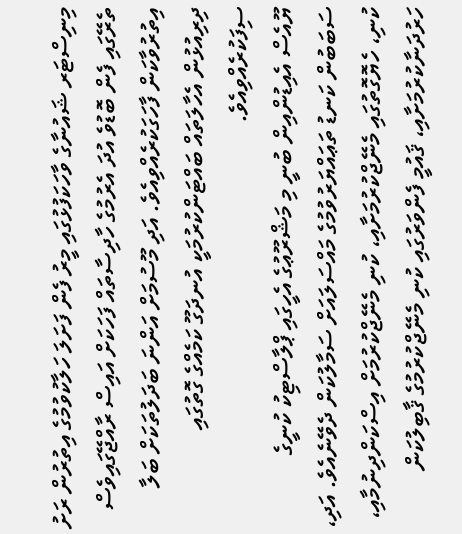މިނިސްޓަރ ޝައުނާގެ ވާހަކަފުޅުގައި މީރު ފެން ފަށަލަ ހަލާކުވުމުގެ އިތުރުން ރަށު ތެރޭގައި ފެން ބޮޑުވެ އުދަ އެރުމުގެ ހާދިސާތައް ފަހަކަށް އައިސް ރާއްޖޭގައިވެސް އިތުރުވާކަން ފާހަގަކުރެއްވިއެވެ. އަދި މޫސުމަށް އަންނަ ބަދަލުތަކަށް ބަލާ ދިރިއުޅުން އެހާލަތައް ބައްޓަންކުރުމަކީ އުނދަގޫ ކަމެއްގެ ގޮތުގައި ސިފަކުރެއްވިއެވެ.
ޔޫއެސް އެއިޑުންއިން ބުނީ މި މަޝްރޫޢުގެ އެހީގައި ޕްލާސްޓިކު ކުނީގެ ސަބަބުން ކަނޑު ތަޢައްޔަރުވުމުގެ މައްސަލައަށް ސަމާލުކަން ދެވޭނެއެވެ. އަދި، ކުނި، ހެޔޮގޮތުގައި މެނޭޖްކުރުމަށާއި، ކުނި މެނޭޖްކުރުމަށް އިސްކަންދިނުމާއި، ހަރުދަނާކުރުމަށާއި، ޤައުމީ ފެންވަރުގައި ކުނި މެނޭޖްކުރުމުގެ ޤާބިލުކަން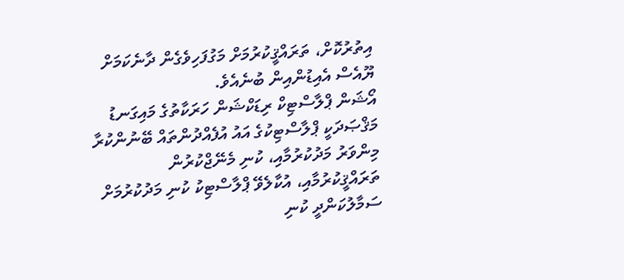އިތުރުކޮށް، ތަރައްޤީކުރުމަށް މަގުފަހިވެގެން ދާނެކަމަށް ޔޫއެސް އެއިޑުންއިން ބުނެއެވެ.
އޯޝަން ޕްލާސްޓިކް ރިޑަކްޝަން ހަރަކާތުގެ މައިގަނޑު މަޤްޞަދަކީ ޕްލާސްޓިކުގެ އައު އުފެއްދުންތައް ބޭނުންކުރާ މިންވަރު މަދުކުރުމާއި، ކުނި މެނޭޖްކުރުން ތަރައްޤީކުރުމާއި، އުކާލެވޭ ޕްލާސްޓިކު ކުނި މަދުކުރުމަށް ސަމާލުކަންދީ ކުނި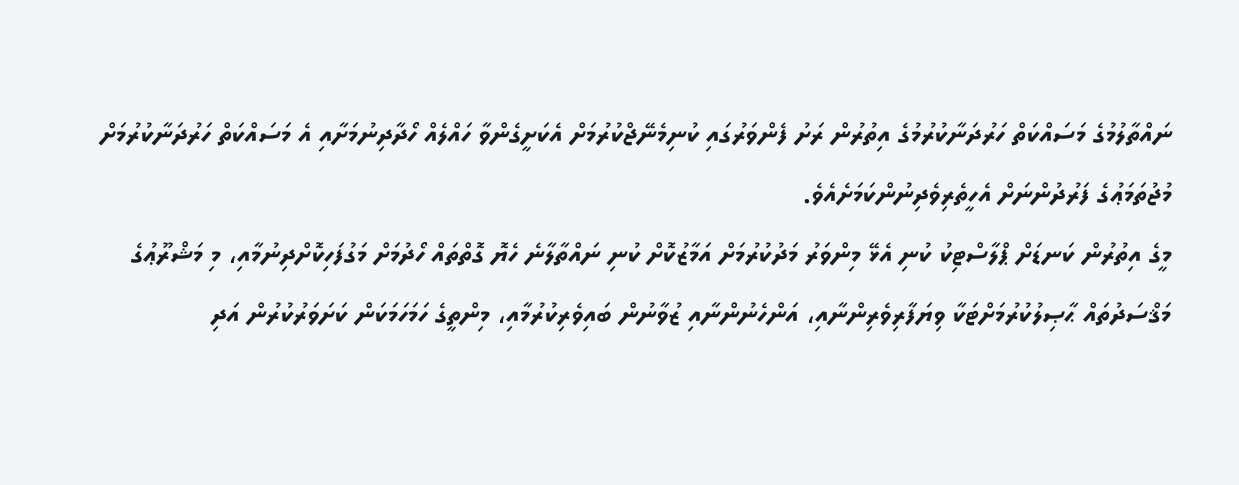ނައްތާލުމުގެ މަސައްކަތް ހަރުދަނާކުރުމުގެ އިތުރުން ރަށު ފެންވަރުގައި ކުނިމެނޭޖްކުރުމަށް އެކަށީގެންވާ ހައްލެއް ހޯދާދިނުމަށާއި އެ މަސައްކަތް ހަރުދަނާކުރުމަށް މުޖުތަމަޢުގެ ފަރުދުންނަށް އެހީތެރިވެދިނުންކަމަށެއެވެ.
މީގެ އިތުރުން ކަނޑަށް ޕްލާސްޓިކު ކުނި އެޅޭ މިންވަރު މަދުކުރުމަށް އަމާޒުކޮށް ކުނި ނައްތާލާނެ ހެޔޮ ގޮތްތައް ހޯދުމަށް މަގުފަހިކޮށްދިނުމާއި، މި މަޝްރޫޢުގެ މަޤްސަދުތައް ޙާޞިލުކުރުމަށްޓަކާ ވިޔަފާރިވެރިންނާއި، އަންހެނުންނާއި ޒުވާނުން ބައިވެރިކުރުމާއި، މިންތީގެ ހަމަހަމަކަން ކަށަވަރުކުރުން އަދި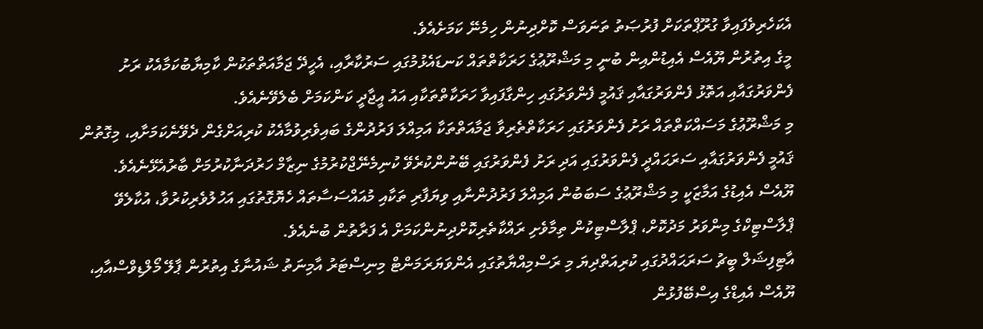އެކަހެރިވެފައިވާ ގުރޫޕްތަކަށް ފުރުޞަތު ތަނަވަސް ކޮށްދިނުން ހިމެނޭ ކަމަށެއެވެ.
މީގެ އިތުރުން ޔޫއެސް އެއިޑުންއިން ބުނީ މި މަޝްރޫޢުގެ ހަރަކާތްތައް ކަނޑައެޅުމުގައި ސަރުކާރާއި، އެހީދޭ ޖަމާއަތްތަކުން ކާމިޔާބުކަމާއެކު ރަށު ފެންވަރުގައާއި އަތޮޅު ފެންވަރުގައާއި ޤައުމީ ފެންވަރުގައި ހިންގާފައިވާ ހަރަކާތްތަކާއި އައު އީޖާދީ ކަންކަމަށް ބެލެވޭނެއެވެ.
މި މަޝްރޫޢުގެ މަސައްކަތްތައް ރަށު ފެންވަރުގައި ހަރަކާތްތެރިވާ ޖަމާއަތްތަކާ އަމިއްލަ ފަރުދުންގެ ބައިވެރިވުމާއެކު ކުރިއަށްގެން ދެވޭނެކަމަށާއި، މިގޮތުން ޤައުމީ ފެންވަރުގައާއި ސަރަޙައްދީ ފެންވަރުގައި އަދި ރަށު ފެންވަރުގައި ބޭނުންކުރެވޭ ކުނިމެނޭޖްކުރުމުގެ ނިޒާމް ހަރުދަނާކުރުމަށް ބާރުއެޅޭނެއެވެ.
ޔޫއެސް އެއިޑުގެ އަމާޒަކީ މި މަޝްރޫޢުގެ ސަބަބުން އަމިއްލަ ފަރުދުންނާއި ވިޔަފާރި ތަކާއި މުއައްސަސާތައް ހެޔޮގޮތުގައި އަހުލުވެރިކުރުވާ، އުކާލެވޭ ޕްލާސްޓިކްގެ މިންވަރު މަދުކޮށް، ޕްލާސްޓިކުން ތިމާވެށި ރައްކާތެރިކޮށްދިނުންކަމަށް އެ ފަރާތުން ބުނެއެވެ.
އާޓިފިޝަލް ބީޗު ސަރަޙައްދުގައި ކުރިއަތްދިޔަ މި ރަސްމިއްޔާތުގައި އެންވަޔަރަމަންޓް މިނިސްޓަރު އާމިނަތު ޝައުނާގެ އިތުރުން ޕާލޭ މޯލްޑިވްސްއާއި، ޔޫއެސް އެއިޑްގެ އިސްބޭފުޅުން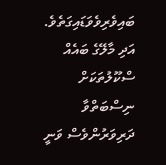ބައިވެރިވެވަޑައިގަތެވެ. އަދި މާލޭގެ ބައެއް ސްކޫލުތަކަށް ނިސްބަތްވާ ދަރިވަރުންވެސް ވަނީ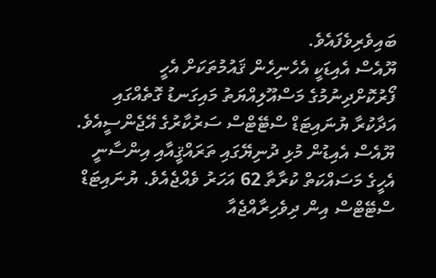ބައިވެރިވެފައެވެ.
ޔޫއެސް އެއިޑަކީ އެހެނިހެން ޤައުމުތަކަށް އެހީ ފޯރުކޮށްދިނުމުގެ މަސްއޫލިއްޔަތު މައިގަނޑު ގޮތެއްގައި އަދާކުރާ ޔުނައިޓަޑް ސްޓޭޓްސް ސަރުކާރުގެ އޭޖެންސީއެވެ.
ޔޫއެސް އެއިޑުން މުޅި ދުނިޔޭގައި ތަރައްޤީއާއި އިންސާނީ އެހީގެ މަސައްކަތް ކުރާތާ 62 އަހަރު ވެއްޖެއެވެ. ޔުނައިޓަޑް ސްޓޭޓްސް އިން ދިވެހިރާއްޖެއާ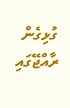ގުޅިގެން ރާއްޖޭގައި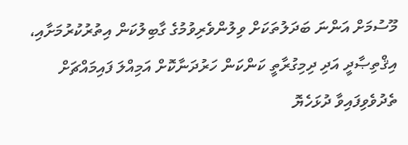މޫސުމަށް އަންނަ ބަދަލުތަކަށް ވިލުންވެރިވުމުގެ ގާބިލުކަން އިތުރުކުރުމަށާއި، އިޤްތިޞާދީ އަދި ދިމިގުރާތީ ކަންކަން ހަރުދަނާކޮށް އަމިއްލަ ފައިމައްޗަށް ތެދުވެވިފައިވާ ދުޅަހެޔޮ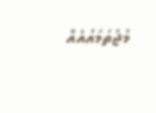މުޖުތަމައުއެއް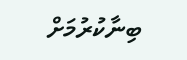ބިނާކުރުމަށް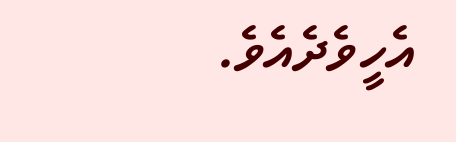އެހީވެދެއެވެ.